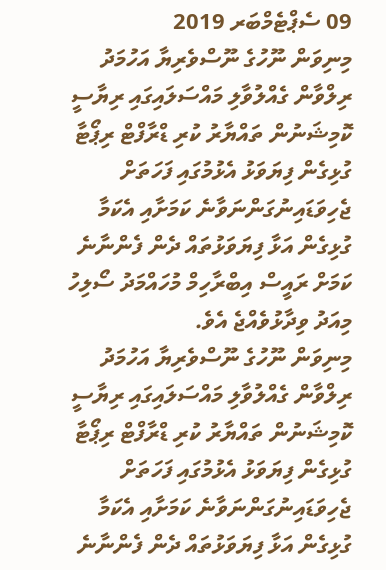09 ސެޕްޓެމްބަރ 2019
މިނިވަން ނޫހުގެ ނޫސްވެރިޔާ އަހުމަދު ރިލްވާން ގެއްލުވާލި މައްސަލައިގައި ރިޔާސީ ކޮމިޝަނުން ތައްޔާރު ކުރި ޑްރާފްޓް ރިޕޯޓާ ގުޅިގެން ފިޔަވަޅު އެޅުމުގައި ފަހަތަށް ޖެހިވަޑައިނުގަންނަވާނެ ކަމަށާއި އެކަމާ ގުޅިގެން އަޅާ ފިޔަވަޅުތައް ދެން ފެންނާނެ ކަމަށް ރައީސް އިބްރާހިމް މުހައްމަދު ސޯލިހު މިއަދު ވިދާޅުވެއްޖެ އެވެ.
މިނިވަން ނޫހުގެ ނޫސްވެރިޔާ އަހުމަދު ރިލްވާން ގެއްލުވާލި މައްސަލައިގައި ރިޔާސީ ކޮމިޝަނުން ތައްޔާރު ކުރި ޑްރާފްޓް ރިޕޯޓާ ގުޅިގެން ފިޔަވަޅު އެޅުމުގައި ފަހަތަށް ޖެހިވަޑައިނުގަންނަވާނެ ކަމަށާއި އެކަމާ ގުޅިގެން އަޅާ ފިޔަވަޅުތައް ދެން ފެންނާނެ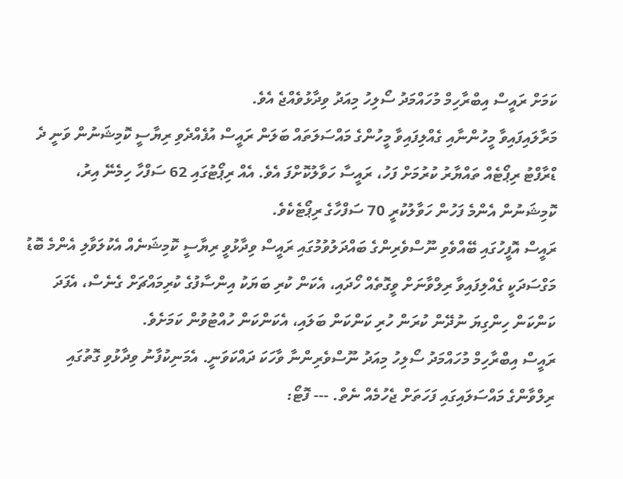ކަމަށް ރައީސް އިބްރާހިމް މުހައްމަދު ސޯލިހު މިއަދު ވިދާޅުވެއްޖެ އެވެ.
މަރާލައިފައިވާ މީހުންނާއި ގެއްލިފައިވާ މީހުންގެ މައްސަލަތައް ބަލަން ރައީސް އުފެއްދެވި ރިޔާސީ ކޮމިޝަނުން ވަނީ ދެ ޑްރާފްޓު ރިޕޯޓެއް ތައްޔާރު ކުރުމަށް ފަހު، ރައީސާ ހަވާލުކޮށްފަ އެވެ. އެއް ރިޕޯޓުގައި 62 ސަފްހާ ހިމެނޭ އިރު، ކޮމިޝަނުން އެންމެ ފަހުން ހަވާލުކުރީ 70 ސަފްހާގެ ރިޕޯޓެކެވެ.
ރައީސް އޮފީހުގައި ބޭއްވެވި ނޫސްވެރިންގެ ބައްދަލުވުމުގައި ރައީސް ވިދާޅުވީ ރިޔާސީ ކޮމިޝަނެއް އެކުލަވާލި އެންމެ ބޮޑު މަގްސަދަކީ ގެއްލިފައިވާ ރިލްވާނަށް ވީގޮތެއް ހޯދައި، އެކަން ކުރި ބަޔަކު އިންސާފުގެ ކުރިމައްޗަށް ގެނެސް، އެފަދަ ކަންކަން ހިންގިޔަ ނުދޭން ކުރަން ހުރި ކަންކަން ބަލައި، އެކަންކަން ހުއްޓުވުން ކަމަށެވެ.
ރައީސް އިބްރާހިމް މުހައްމަދު ސޯލިހު މިއަދު ނޫސްވެރިންނާ ވާހަކަ ދައްކަވަނީ. އެމަނިކުފާނު ވިދާޅުވި ގޮތުގައި ރިލްވާންގެ މައްސަލައިގައި ފަހަތަށް ޖެހުމެއް ނެތް. --- ފޮޓޯ: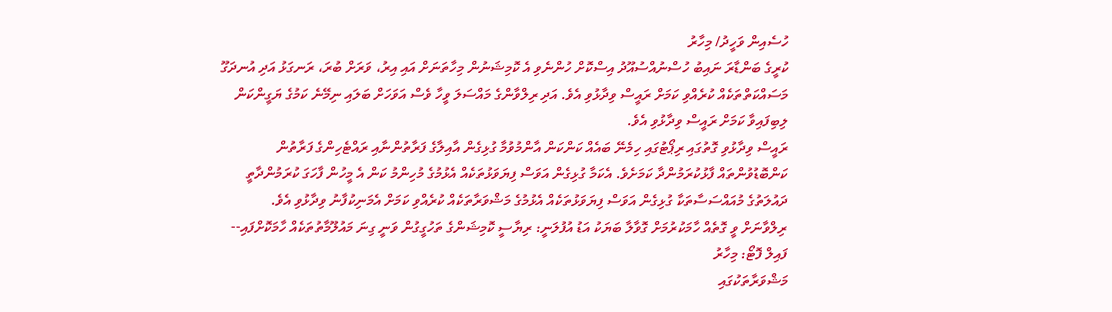ހުސެއިން ވަހީދު/ މިހާރު
ކުރީގެ ބަންޑާރަ ނައިބު ހުސްނުއްސުއޫދު އިސްކޮށް ހުންނެވި އެ ކޮމިޝަނުން މިހާތަނަށް އައި އިރު، ވަރަށް ބުރަ، ރަނގަޅު އަދި އުނދަގޫ މަސައްކަތްތަކެއް ކުރެއްވި ކަމަށް ރައީސް ވިދާޅުވި އެވެ. އަދި ރިލްވާންގެ މައްސަލަ ވީހާ ވެސް އަވަހަށް ބަލައި ނިމޭނެ ކަމުގެ ޔަގީންކަން ލިބިފައިވާ ކަމަށް ރައީސް ވިދާޅުވި އެވެ.
ރައީސް ވިދާޅުވި ގޮތުގައި ރިޕޯޓުގައި ހިމެނޭ ބައެއް ކަންކަން އާންމުވުމާ ގުޅިގެން އާއިލާގެ ފަރާތުންނާއި ރައްޓެހިންގެ ފަރާތުން ކަންބޮޑުވުންތައް ފާޅުކުރަމުންދާ ކަމަށެވެ. އެކަމާ ގުޅިގެން އަވަސް ފިޔަވަޅުތަކެއް އެޅުމުގެ މުހިންމު ކަން އެ މީހުން ފާހަގަ ކުރަމުންދާތީ ދައުލަތުގެ މުއައްސަސާތަކާ ގުޅިގެން އަވަސް ފިޔަވަޅުތަކެއް އެޅުމުގެ މަޝްވަރާތަކެއް ކުރެއްވި ކަމަށް އެމަނިކުފާނު ވިދާޅުވި އެވެ.
ރިލްވާނަށް ވީ ގޮތެއް ހާމަކުރުމަށް ގޮވާލާ ބަޔަކު އަޑު އުފުލަނީ: ރިޔާސީ ކޮމިޝަންގެ ތަހުގީގުން ވަނީ ގިނަ މައުލޫމާތުތަކެއް ހާމަކޮށްފައި-- ފައިލް ފޮޓޯ: މިހާރު
މަޝްވަރާތަކުގައި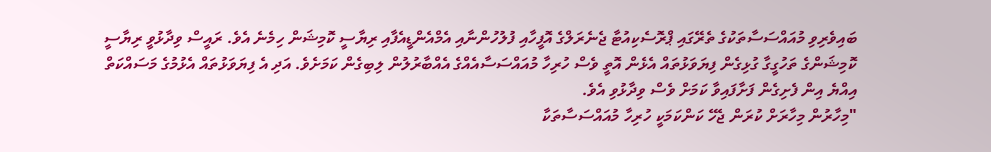ބައިވެރިވި މުއައްސަސާތަކުގެ ތެރޭގައި ޕްރޮސެކިއުޓާ ޖެނެރަލްގެ އޮފީހާއި ފުލުހުންނާއި އެމްއެންޑީއެފާއި ރިޔާސީ ކޮމިޝަން ހިމެނެ އެވެ. ރައީސް ވިދާޅުވީ ރިޔާސީ ކޮމިޝަންގެ ތަހުގީގާ ގުޅިގެން ފިޔަވަޅުތައް އެޅެން އޮތީ ވެސް ހުރިހާ މުއައްސަސާއެއްގެ އެއްބާރުލުން ލިބިގެން ކަމަށެވެ. އަދި އެ ފިޔަވަޅުތައް އެޅުމުގެ މަސައްކަތް އިއްޔެ އިން ފެށިގެން ފަށާފައިވާ ކަމަށް ވެސް ވިދާޅުވި އެވެ.
"މިހާރުން މިހާރަށް ކުރަން ޖެހޭ ކަންކަމަކީ ހުރިހާ މުއައްސަސާތަކާ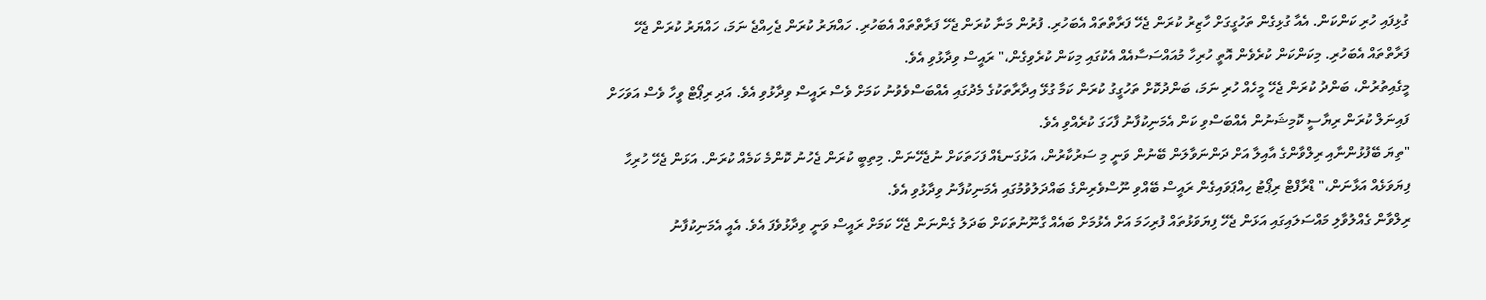ގުޅިފައި ހުރި ކަންކަން. އެއާ ގުޅިގެން ތަހުގީގަށް ހާޒިރު ކުރަން ޖެހޭ ފަރާތްތައް އެބަހުރި. ފުރުން މަނާ ކުރަން ޖެހޭ ފަރާތްތައް އެބަހުރި. ހައްޔަރު ކުރަން ޖެހިއްޖެ ނަމަ، ހައްޔަރު ކުރަން ޖެހޭ ފަރާތްތައް އެބަހުރި. މިކަންކަން ކުރެވެން އޮތީ ހުރިހާ މުއައްސަސާއެއް އެކުގައި މިކަން ކުރެވިގެން،" ރައީސް ވިދާޅުވި އެވެ.
މީގެއިތުރުން، ބަންދު ކުރަން ޖެހޭ މީހެއް ހުރި ނަމަ، ބަންދުކޮށް ތަހުގީގު ކުރަން ކަމާ ގުޅޭ އިދާރާތަކުގެ މެދުގައި އެއްބަސްވެވުނު ކަމަށް ވެސް ރައީސް ވިދާޅުވި އެވެ. އަދި ރިޕޯޓް ވީހާ ވެސް އަވަހަށް ފައިނަލް ކުރަން ރިޔާސީ ކޮމިޝަނުން އެއްބަސްވި ކަން އެމަނިކުފާނު ފާހަގަ ކުރެއްވި އެވެ.
"ތިޔަ ބޭފުޅުންނާއި ރިލްވާންގެ އާއިލާ އަށް ދަންނަވާލަން ބޭނުން ވަނީ މި ސަރުކާރުން، އަޅުގަނޑެއް ފަހަތަކަށް ނުޖެހޭނަން. މިތިބީ ކުރަން ޖެހުނު ކޮންމެ ކަމެއް ކުރަން. އަޅަން ޖެހޭ ހުރިހާ ފިޔަވަޅެއް އަޅާނަން،" ޑްރާފްޓް ރިޕޯޓު ހިއްޕަވައިގެން ރައީސް ބޭއްވި ނޫސްވެރިންގެ ބައްދަލުވުމުގައި އެމަނިކުފާނު ވިދާޅުވި އެވެ.
ރިލްވާން ގެއްލުވާލި މައްސަލައިގައި އަޅަން ޖެހޭ ފިޔަވަޅުތައް ފުރިހަމަ އަށް އެޅުމަށް ބައެއް ގާނޫނުތަކަށް ބަދަލު ގެންނަން ޖެހޭ ކަމަށް ރައީސް ވަނީ ވިދާޅުވެފަ އެވެ. އެއީ އެމަނިކުފާނު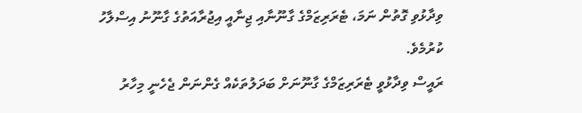ވިދާޅުވި ގޮތުން ނަމަ، ޓެރަރިޒަމްގެ ގާނޫނާއި ޖިނާއީ އިޖުރާއަތުގެ ގާނޫނު އިސްލާހު ކުރުމެވެ.
ރައީސް ވިދާޅުވީ ޓެރަރިޒަމްގެ ގާނޫނަށް ބަދަލުތަކެއް ގެންނަން ޖެހެނީ މިހާރު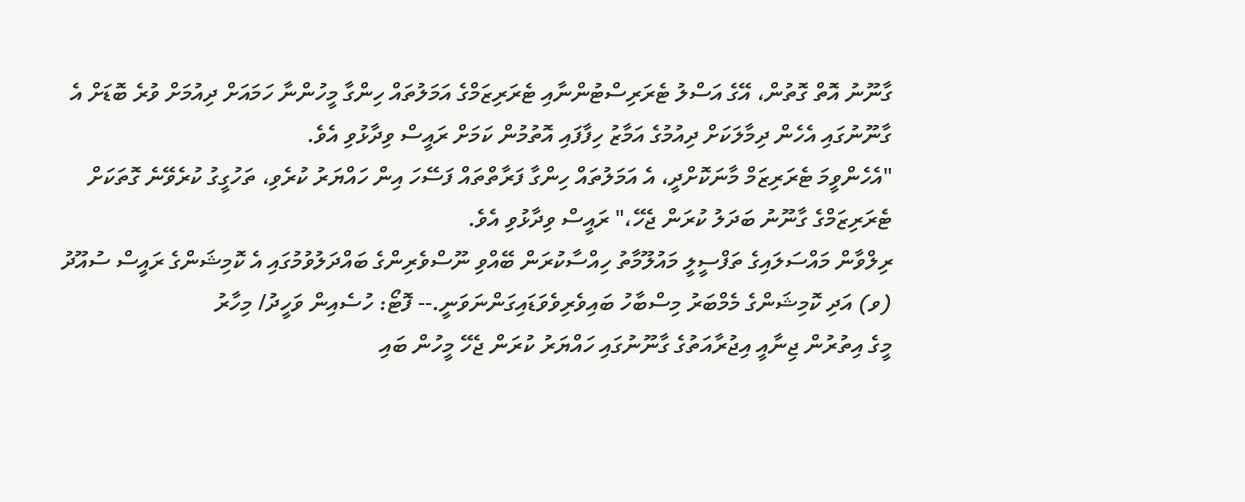ގާނޫނު އޮތް ގޮތުން، އޭގެ އަސްލު ޓެރަރިސްޓުންނާއި ޓެރަރިޒަމްގެ އަމަލުތައް ހިންގާ މީހުންނާ ހަމައަށް ދިއުމަށް ވުރެ ބޮޑަށް އެ ގާނޫނުގައި އެހެން ދިމާލަކަށް ދިއުމުގެ އަމާޒު ހިފާފައި އޮތުމުން ކަމަށް ރައީސް ވިދާޅުވި އެވެ.
"އެހެންވީމަ ޓެރަރިޒަމް މާނަކޮށްދީ، އެ އަމަލުތައް ހިންގާ ފަރާތްތައް ފަސޭހަ އިން ހައްޔަރު ކުރެވި، ތަހުގީގު ކުރެވޭނެ ގޮތަކަށް ޓެރަރިޒަމްގެ ގާނޫނު ބަދަލު ކުރަން ޖެހޭ،" ރައީސް ވިދާޅުވި އެވެ.
ރިލްވާން މައްސަލައިގެ ތަފްސީލީ މައުލޫމާތު ހިއްސާކުރަން ބޭއްވި ނޫސްވެރިންގެ ބައްދަލުވުމުގައި އެ ކޮމިޝަންގެ ރައީސް ސުއޫދު (ވ) އަދި ކޮމިޝަންގެ މެމްބަރު މިސްބާހު ބައިވެރިވެވަޑައިގަންނަވަނީ.-- ފޮޓޯ: ހުސެއިން ވަހީދު/ މިހާރު
މީގެ އިތުރުން ޖިނާއީ އިޖުރާއަތުގެ ގާނޫނުގައި ހައްޔަރު ކުރަން ޖެހޭ މީހުން ބައި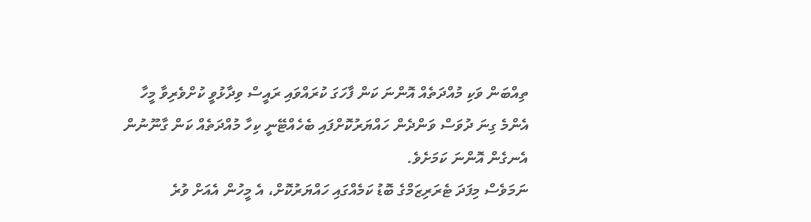ތިއްބަން ވަކި މުއްދަތެއް އޮންނަ ކަން ފާހަގަ ކުރައްވައި ރައީސް ވިދާޅުވީ ކުށްވެރިވާ މީހާ އެންމެ ގިނަ ދުވަސް ވަންދެން ހައްޔަރުކޮށްފައި ބެހެއްޓޭނީ ކިހާ މުއްދަތެއް ކަން ގާނޫނުން އެނގެން އޮންނަ ކަމަށެވެ.
ނަމަވެސް މިފަދަ ޓެރަރިޒަމްގެ ބޮޑު ކަމެއްގައި ހައްޔަރުކޮށް، އެ މީހުން އެއަށް ވުރެ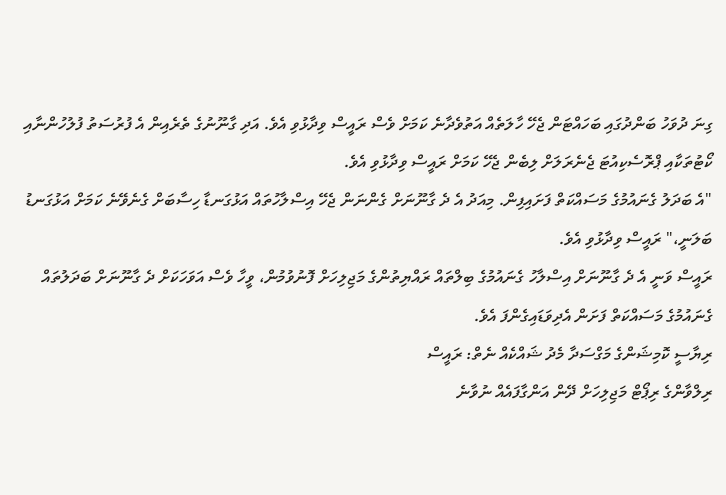ގިނަ ދުވަހު ބަންދުގައި ބަހައްޓަން ޖެހޭ ހާލަތެއް އަތުވެދާނެ ކަމަށް ވެސް ރައީސް ވިދާޅުވި އެވެ. އަދި ގާނޫނުގެ ތެރެއިން އެ ފުރުސަތު ފުލުހުންނާއި ކޯޓުތަކާއި ޕްރޮސެކިއުޓަ ޖެނެރަލަށް ލިބެން ޖެހޭ ކަމަށް ރައީސް ވިދާޅުވި އެވެ.
"އެ ބަދަލު ގެނައުމުގެ މަސައްކަތް ފަށައިފިން. މިއަދު އެ ދެ ގާނޫނަށް ގެންނަން ޖެހޭ އިސްލާހުތައް އަޅުގަނޑާ ހިސާބަށް ގެނެވޭނެ ކަމަށް އަޅުގަނޑު ބަލަނީ،" ރައީސް ވިދާޅުވި އެވެ.
ރައީސް ވަނީ އެ ދެ ގާނޫނަށް އިސްލާހު ގެނައުމުގެ ބިލްތައް ރައްޔިތުންގެ މަޖިލިހަށް ފޮނުވުމުން، ވީހާ ވެސް އަވަހަކަށް ދެ ގާނޫނަށް ބަދަލުތައް ގެނައުމުގެ މަސައްކަތް ފަށަން އެދިވަޑައިގެންފަ އެވެ.
ރިޔާސީ ކޮމިޝަންގެ މަގްސަދާ މެދު ޝައްކެއް ނެތް: ރައީސް
ރިލްވާންގެ ރިޕޯޓް މަޖިލިހަށް ދޭން އަންގާފައެއް ނުވާނެ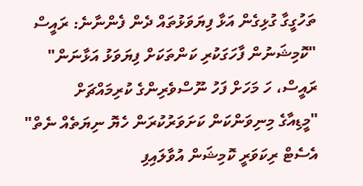ތަހުގީގާ ގުޅިގެން އަޅާ ފިޔަވަޅުތައް ދެން ފެންނާނެ: ރައީސް
"ކޮމިޝަނުން ފާހަގަކުރި ކަންތަކަށް ފިޔަވަޅު އަޅާނަން"
ރައީސް، ހަ މަހަށް ފަހު ނޫސްވެރިންގެ ކުރިމައްޗަށް
"މީޑިއާގެ މިނިވަންކަން ކަށަވަރުކުރަން ހެޔޮ ނިޔަތެއް ނެތް"
އެސެޓް ރިކަވަރީ ކޮމިޝަން އުވާލައިފި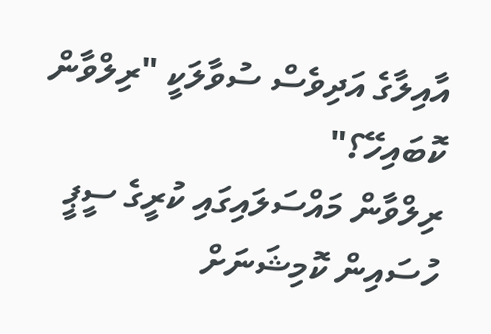އާއިލާގެ އަދިވެސް ސުވާލަކީ "ރިލްވާން ކޮބައިހޭ؟"
ރިލްވާން މައްސަލައިގައި ކުރީގެ ސީޕީ ހުސައިން ކޮމިޝަނަށް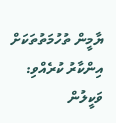ޔާމީން ތުހުމަތުތަކަށް އިންކާރު ކުރެއްވި: ވަކީލުން